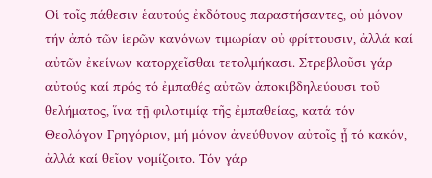Οἱ τοῖς πάθεσιν ἑαυτούς ἐκδότους παραστήσαντες, οὐ μόνον τήν ἀπό τῶν ἱερῶν κανόνων τιμωρίαν οὐ φρίττουσιν, ἀλλά καί αὐτῶν ἐκείνων κατορχεῖσθαι τετολμήκασι. Στρεβλοῦσι γάρ αὐτούς καί πρός τό ἐμπαθές αὐτῶν ἀποκιβδηλεύουσι τοῦ θελήματος, ἵνα τῇ φιλοτιμίᾳ τῆς ἐμπαθείας, κατά τόν Θεολόγον Γρηγόριον, μή μόνον ἀνεύθυνον αὐτοῖς ᾖ τό κακόν, ἀλλά καί θεῖον νομίζοιτο. Τόν γάρ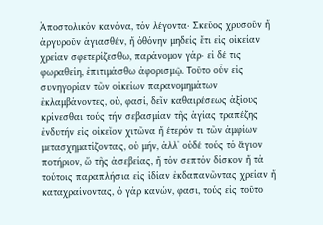Ἀποστολικόν κανόνα, τόν λέγοντα· Σκεῦος χρυσοῦν ἤ ἀργυροῦν ἁγιασθέν, ἤ ὀθόνην μηδείς ἔτι εἰς οἰκείαν χρείαν σφετερίζεσθω, παράνομον γάρ∙ εἰ δέ τις φωραθείη, ἐπιτιμάσθω ἀφορισμῷ. Τοῦτο οὖν εἰς συνηγορίαν τῶν οἰκείων παρανομημάτων ἐκλαμβάνοντες, οὐ, φασί, δεῖν καθαιρέσεως ἀξίους κρίνεσθαι τούς τήν σεβασμίαν τῆς ἁγίας τραπέζης ἐνδυτήν εἰς οἰκεῖον χιτῶνα ἤ έτερόν τι τῶν ἀμφίων μετασχηματίζοντας, οὐ μήν, ἀλλ᾿ οὐδέ τούς τό ἅγιον ποτήριον, ὤ τῆς ἀσεβείας, ἤ τόν σεπτόν δίσκον ἤ τά τούτοις παραπλήσια εἰς ἰδίαν ἐκδαπανῶντας χρείαν ἤ καταχραίνοντας, ὁ γάρ κανών, φασι, τούς εἰς τοῦτο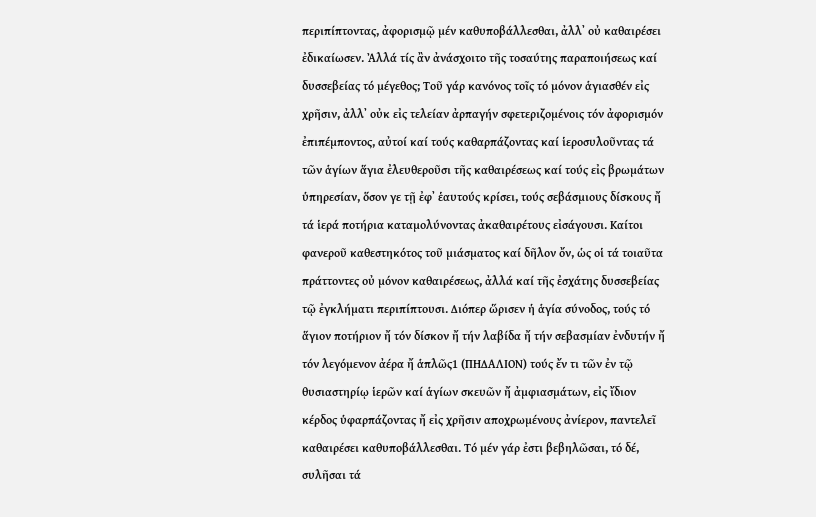περιπίπτοντας, ἀφορισμῷ μέν καθυποβάλλεσθαι, ἀλλ᾿ οὐ καθαιρέσει ἐδικαίωσεν. Ἀλλά τίς ἂν ἀνάσχοιτο τῆς τοσαύτης παραποιήσεως καί δυσσεβείας τό μέγεθος; Τοῦ γάρ κανόνος τοῖς τό μόνον ἁγιασθέν εἰς χρῆσιν, ἀλλ᾿ οὐκ εἰς τελείαν ἀρπαγήν σφετεριζομένοις τόν ἀφορισμόν ἐπιπέμποντος, αὐτοί καί τούς καθαρπάζοντας καί ἱεροσυλοῦντας τά τῶν ἁγίων ἅγια ἐλευθεροῦσι τῆς καθαιρέσεως καί τούς εἰς βρωμάτων ὑπηρεσίαν, ὅσον γε τῇ ἐφ᾿ ἑαυτούς κρίσει, τούς σεβάσμιους δίσκους ἤ τά ἱερά ποτήρια καταμολύνοντας ἀκαθαιρέτους εἰσάγουσι. Καίτοι φανεροῦ καθεστηκότος τοῦ μιάσματος καί δῆλον ὄν, ὡς οἱ τά τοιαῦτα πράττοντες οὐ μόνον καθαιρέσεως, ἀλλά καί τῆς ἐσχάτης δυσσεβείας τῷ ἐγκλήματι περιπίπτουσι. Διόπερ ὥρισεν ἡ ἁγία σύνοδος, τούς τό ἅγιον ποτήριον ἤ τόν δίσκον ἤ τήν λαβίδα ἤ τήν σεβασμίαν ἐνδυτήν ἤ τόν λεγόμενον ἀέρα ἤ ἁπλῶς1 (ΠΗΔΑΛΙΟΝ) τούς ἔν τι τῶν ἐν τῷ θυσιαστηρίῳ ἱερῶν καί ἁγίων σκευῶν ἤ ἀμφιασμάτων, εἰς ἴδιον κέρδος ὑφαρπάζοντας ἤ εἰς χρῆσιν αποχρωμένους ἀνίερον, παντελεῖ καθαιρέσει καθυποβάλλεσθαι. Τό μέν γάρ ἐστι βεβηλῶσαι, τό δέ, συλῆσαι τά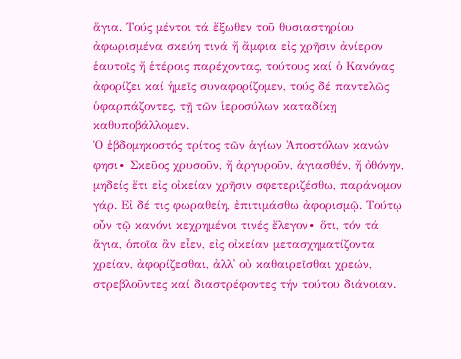ἅγια. Τούς μέντοι τά ἔξωθεν τοῦ θυσιαστηρίου ἀφωρισμένα σκεύη τινά ἤ ἄμφια εἰς χρῆσιν ἀνίερον ἑαυτοῖς ἤ ἑτέροις παρέχοντας, τούτους καί ὁ Κανόνας ἀφορίζει καί ἡμεῖς συναφορίζομεν, τούς δέ παντελῶς ὑφαρπάζοντες, τῇ τῶν ἱεροσύλων καταδίκῃ καθυποβάλλομεν.
Ὁ ἑβδομηκοστός τρίτος τῶν ἁγίων Ἀποστόλων κανών φησι∙ Σκεῦος χρυσοῦν, ἤ ἀργυροῦν, ἁγιασθέν, ἤ ὀθόνην, μηδείς ἔτι εἰς οἰκείαν χρῆσιν σφετεριζέσθω, παράνομον γάρ. Εἰ δέ τις φωραθείη, ἐπιτιμάσθω ἀφορισμῷ. Τούτῳ οὖν τῷ κανόνι κεχρημένοι τινές ἔλεγον∙ ὅτι, τόν τά ἅγια, ὁποῖα ἂν εἶεν, εἰς οἰκείαν μετασχηματίζοντα χρείαν, ἀφορίζεσθαι, ἀλλ᾽ οὐ καθαιρεῖσθαι χρεών, στρεβλοῦντες καί διαστρέφοντες τήν τούτου διάνοιαν.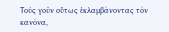Τούς γοῦν οὕτως ἐκλαμβάνοντας τόν κανόνα,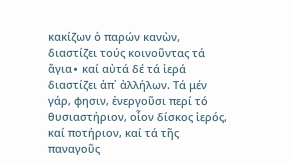κακίζων ὁ παρών κανὼν, διαστίζει τούς κοινοῦντας τά ἅγια∙ καί αὐτά δέ τά ἱερά διαστίζει ἀπ᾿ ἀλλήλων. Τά μέν γάρ, φησιν, ἐνεργοῦσι περί τό θυσιαστήριον, οἷον δίσκος ἱερός, καί ποτήριον, καί τά τῆς παναγοῦς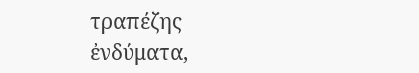τραπέζης ἐνδύματα,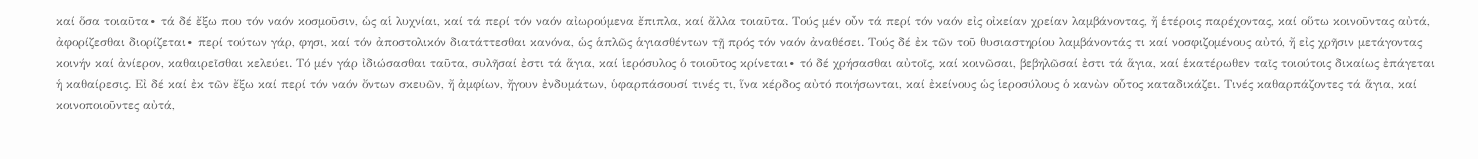καί ὅσα τοιαῦτα∙ τά δέ ἔξω που τόν ναόν κοσμοῦσιν, ὡς αἱ λυχνίαι, καί τά περί τόν ναόν αἰωρούμενα ἔπιπλα, καί ἄλλα τοιαῦτα. Τούς μέν οὖν τά περί τόν ναόν εἰς οἰκείαν χρείαν λαμβάνοντας, ἤ ἑτέροις παρέχοντας, καί οὕτω κοινοῦντας αὐτά, ἀφορίζεσθαι διορίζεται∙ περί τούτων γάρ, φησι, καί τόν ἀποστολικόν διατάττεσθαι κανόνα, ὡς ἁπλῶς ἁγιασθέντων τῇ πρός τόν ναόν ἀναθέσει. Τούς δέ ἐκ τῶν τοῦ θυσιαστηρίου λαμβάνοντάς τι καί νοσφιζομένους αὐτό, ἤ εἰς χρῆσιν μετάγοντας κοινήν καί ἀνίερον, καθαιρεῖσθαι κελεύει. Τό μέν γάρ ἰδιώσασθαι ταῦτα, συλῆσαί ἐστι τά ἅγια, καί ἱερόσυλος ὁ τοιοῦτος κρίνεται∙ τό δέ χρήσασθαι αὐτοῖς, καί κοινῶσαι, βεβηλῶσαί ἐστι τά ἅγια, καί ἑκατέρωθεν ταῖς τοιούτοις δικαίως ἐπάγεται ἡ καθαίρεσις. Εἰ δέ καί ἐκ τῶν ἔξω καί περί τόν ναόν ὄντων σκευῶν, ἤ ἀμφίων, ἤγουν ἐνδυμάτων, ὑφαρπάσουσί τινές τι, ἵνα κέρδος αὐτό ποιήσωνται, καί ἐκείνους ὡς ἱεροσύλους ὁ κανὼν οὗτος καταδικάζει. Τινές καθαρπάζοντες τά ἅγια, καί κοινοποιοῦντες αὐτά,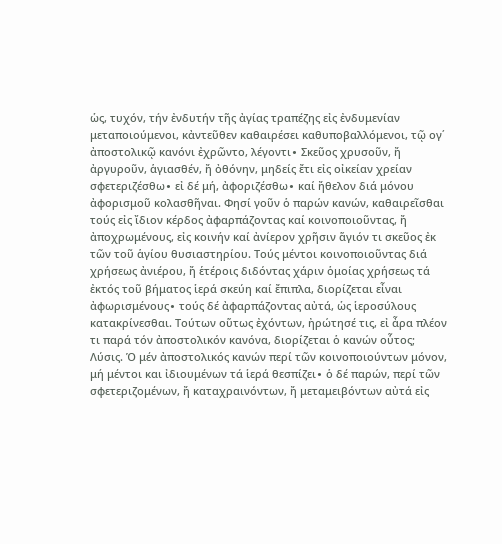ὡς, τυχόν, τήν ἐνδυτήν τῆς ἀγίας τραπέζης εἰς ἐνδυμενίαν μεταποιούμενοι, κἀντεῦθεν καθαιρέσει καθυποβαλλόμενοι, τῷ ογ΄ ἀποστολικῷ κανόνι ἐχρῶντο, λέγοντι∙ Σκεῦος χρυσοῦν, ἤ ἀργυροῦν, ἁγιασθέν, ἤ ὀθόνην, μηδείς ἔτι εἰς οἰκείαν χρείαν σφετεριζέσθω∙ εἰ δέ μή, ἀφοριζέσθω∙ καί ἤθελον διά μόνου ἀφορισμοῦ κολασθῆναι. Φησί γοῦν ὁ παρών κανών, καθαιρεῖσθαι τούς εἰς ἴδιον κέρδος ἀφαρπάζοντας καί κοινοποιοῦντας, ἤ ἀποχρωμένους, εἰς κοινήν καί ἀνίερον χρῆσιν ἅγιόν τι σκεῦος ἐκ τῶν τοῦ ἁγίου θυσιαστηρίου. Τούς μέντοι κοινοποιοῦντας διά χρήσεως ἀνιέρου, ἤ ἑτέροις διδόντας χάριν ὁμοίας χρήσεως τά ἐκτός τοῦ βήματος ἱερά σκεύη καί ἔπιπλα, διορίζεται εἶναι ἀφωρισμένους∙ τούς δέ ἀφαρπάζοντας αὐτά, ὡς ἱεροσύλους κατακρίνεσθαι. Τούτων οὕτως ἐχόντων, ἠρώτησέ τις, εἰ ἆρα πλέον τι παρά τόν ἀποστολικόν κανόνα, διορίζεται ὁ κανών οὗτος; Λύσις. Ὁ μέν ἀποστολικός κανών περί τῶν κοινοποιούντων μόνον, μή μέντοι και ἰδιουμένων τά ἱερά θεσπίζει∙ ὁ δέ παρών, περί τῶν σφετεριζομένων, ἤ καταχραινόντων, ἤ μεταμειβόντων αὐτά εἰς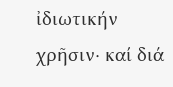ἰδιωτικήν χρῆσιν∙ καί διά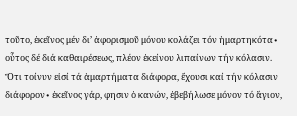τοῦτο, ἐκεῖνος μέν δι’ ἀφορισμοῦ μόνου κολάζει τόν ἡμαρτηκότα∙ οὗτος δέ διά καθαιρέσεως, πλέον ἐκείνου λιπαίνων τήν κόλασιν. Ὅτι τοίνυν εἰσί τά ἁμαρτήματα διάφορα, ἔχουσι καί τήν κόλασιν διάφορον∙ ἐκεῖνος γάρ, φησιν ὁ κανών, ἐβεβήλωσε μόνον τό ἅγιον,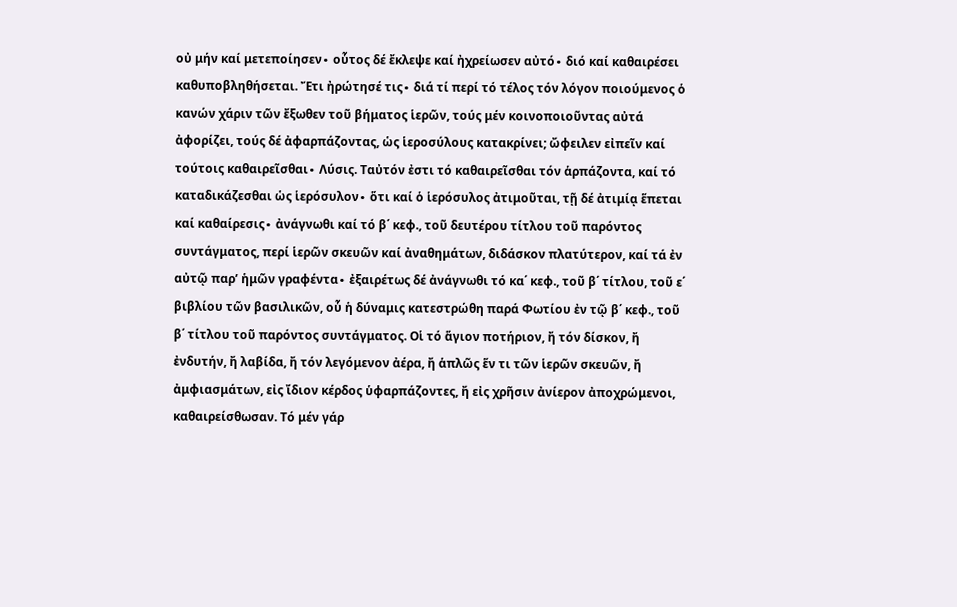οὐ μήν καί μετεποίησεν∙ οὗτος δέ ἔκλεψε καί ἠχρείωσεν αὐτό∙ διό καί καθαιρέσει καθυποβληθήσεται. Ἔτι ἠρώτησέ τις∙ διά τί περί τό τέλος τόν λόγον ποιούμενος ὁ κανών χάριν τῶν ἔξωθεν τοῦ βήματος ἱερῶν, τούς μέν κοινοποιοῦντας αὐτά ἀφορίζει, τούς δέ ἀφαρπάζοντας, ὡς ἱεροσύλους κατακρίνει; ὤφειλεν εἰπεῖν καί τούτοις καθαιρεῖσθαι∙ Λύσις. Ταὐτόν ἐστι τό καθαιρεῖσθαι τόν ἁρπάζοντα, καί τό καταδικάζεσθαι ὡς ἱερόσυλον∙ ὅτι καί ὁ ἱερόσυλος ἀτιμοῦται, τῇ δέ ἀτιμίᾳ ἕπεται καί καθαίρεσις∙ ἀνάγνωθι καί τό β΄ κεφ., τοῦ δευτέρου τίτλου τοῦ παρόντος συντάγματος, περί ἱερῶν σκευῶν καί ἀναθημάτων, διδάσκον πλατύτερον, καί τά ἐν αὐτῷ παρ’ ἡμῶν γραφέντα∙ ἐξαιρέτως δέ ἀνάγνωθι τό κα΄ κεφ., τοῦ β΄ τίτλου, τοῦ ε΄ βιβλίου τῶν βασιλικῶν, οὗ ἡ δύναμις κατεστρώθη παρά Φωτίου ἐν τῷ β΄ κεφ., τοῦ β΄ τίτλου τοῦ παρόντος συντάγματος. Οἱ τό ἅγιον ποτήριον, ἤ τόν δίσκον, ἤ ἐνδυτήν, ἤ λαβίδα, ἤ τόν λεγόμενον ἀέρα, ἤ ἁπλῶς ἕν τι τῶν ἱερῶν σκευῶν, ἤ ἀμφιασμάτων, εἰς ἴδιον κέρδος ὑφαρπάζοντες, ἤ εἰς χρῆσιν ἀνίερον ἀποχρώμενοι, καθαιρείσθωσαν. Τό μέν γάρ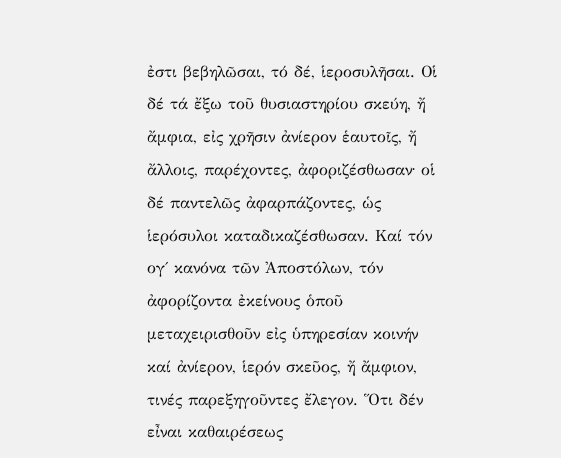ἐστι βεβηλῶσαι, τό δέ, ἱεροσυλῆσαι. Οἱ δέ τά ἔξω τοῦ θυσιαστηρίου σκεύη, ἤ ἄμφια, εἰς χρῆσιν ἀνίερον ἑαυτοῖς, ἤ ἄλλοις, παρέχοντες, ἀφοριζέσθωσαν∙ οἱ δέ παντελῶς ἀφαρπάζοντες, ὡς ἱερόσυλοι καταδικαζέσθωσαν. Καί τόν ογ΄ κανόνα τῶν Ἀποστόλων, τόν ἀφορίζοντα ἐκείνους ὁποῦ μεταχειρισθοῦν εἰς ὑπηρεσίαν κοινήν καί ἀνίερον, ἱερόν σκεῦος, ἤ ἄμφιον, τινές παρεξηγοῦντες ἔλεγον. Ὅτι δέν εἶναι καθαιρέσεως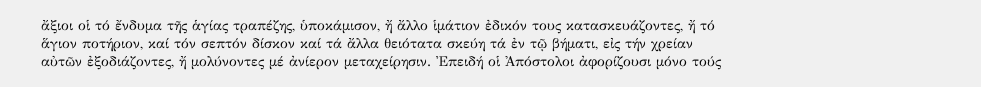ἄξιοι οἱ τό ἔνδυμα τῆς ἁγίας τραπέζης, ὑποκάμισον, ἤ ἄλλο ἱμάτιον ἐδικόν τους κατασκευάζοντες, ἤ τό ἅγιον ποτήριον, καί τόν σεπτόν δίσκον καί τά ἄλλα θειότατα σκεύη τά ἐν τῷ βήματι, εἰς τήν χρείαν αὐτῶν ἐξοδιάζοντες, ἤ μολύνοντες μέ ἀνίερον μεταχείρησιν. Ἐπειδή οἱ Ἀπόστολοι ἀφορίζουσι μόνο τούς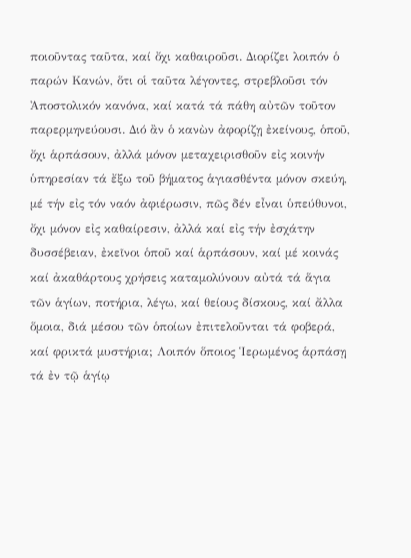ποιοῦντας ταῦτα, καί ὄχι καθαιροῦσι. Διορίζει λοιπόν ὁ παρών Κανών, ὅτι οἱ ταῦτα λέγοντες, στρεβλοῦσι τόν Ἀποστολικόν κανόνα, καί κατά τά πάθη αὐτῶν τοῦτον παρερμηνεύουσι. Διό ἂν ὁ κανὼν ἀφορίζῃ ἐκείνους, ὁποῦ, ὄχι ἁρπάσουν, ἀλλά μόνον μεταχειρισθοῦν εἰς κοινήν ὑπηρεσίαν τά ἔξω τοῦ βήματος ἁγιασθέντα μόνον σκεύη, μέ τήν εἰς τόν ναόν ἀφιέρωσιν, πῶς δέν εἶναι ὑπεύθυνοι, ὄχι μόνον εἰς καθαίρεσιν, ἀλλά καί εἰς τήν ἐσχάτην δυσσέβειαν, ἐκεῖνοι ὁποῦ καί ἁρπάσουν, καί μέ κοινάς καί ἀκαθάρτους χρήσεις καταμολύνουν αὐτά τά ἅγια τῶν ἁγίων, ποτήρια, λέγω, καί θείους δίσκους, καί ἄλλα ὅμοια, διά μέσου τῶν ὁποίων ἐπιτελοῦνται τά φοβερά, καί φρικτά μυστήρια; Λοιπόν ὅποιος Ἱερωμένος ἁρπάσῃ τά ἐν τῷ ἁγίῳ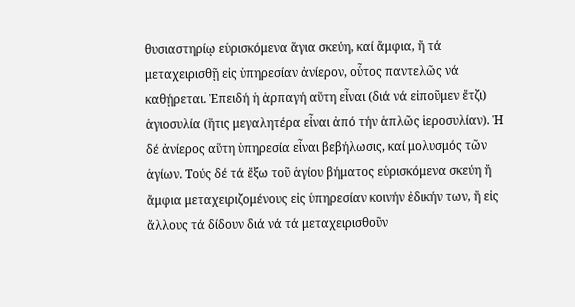θυσιαστηρίῳ εὑρισκόμενα ἅγια σκεύη, καί ἄμφια, ἤ τά μεταχειρισθῇ εἰς ὑπηρεσίαν ἀνίερον, οὗτος παντελῶς νά καθῄρεται. Ἐπειδή ἡ ἁρπαγή αὕτη εἶναι (διά νά εἰποῦμεν ἔτζι) ἁγιοσυλία (ἥτις μεγαλητέρα εἶναι ἀπό τήν ἁπλῶς ἱεροσυλίαν). Ἡ δέ ἀνίερος αὕτη ὑπηρεσία εἶναι βεβήλωσις, καί μολυσμός τῶν ἁγίων. Τούς δέ τά ἔξω τοῦ ἁγίου βήματος εὑρισκόμενα σκεύη ἤ ἄμφια μεταχειριζομένους εἰς ὑπηρεσίαν κοινήν ἐδικήν των, ἤ εἰς ἄλλους τά δίδουν διά νά τά μεταχειρισθοῦν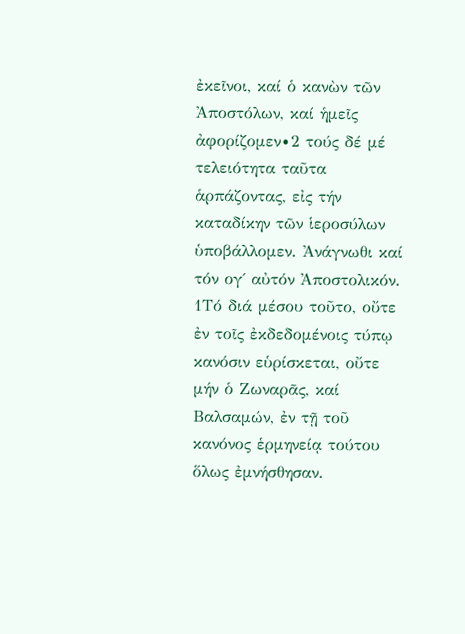ἐκεῖνοι, καί ὁ κανὼν τῶν Ἀποστόλων, καί ἡμεῖς ἀφορίζομεν∙2 τούς δέ μέ τελειότητα ταῦτα ἁρπάζοντας, εἰς τήν καταδίκην τῶν ἱεροσύλων ὑποβάλλομεν. Ἀνάγνωθι καί τόν ογ΄ αὐτόν Ἀποστολικόν. 1Τό διά μέσου τοῦτο, οὔτε ἐν τοῖς ἐκδεδομένοις τύπῳ κανόσιν εὑρίσκεται, οὔτε μήν ὁ Ζωναρᾶς, καί Βαλσαμών, ἐν τῇ τοῦ κανόνος ἑρμηνείᾳ τούτου ὅλως ἐμνήσθησαν.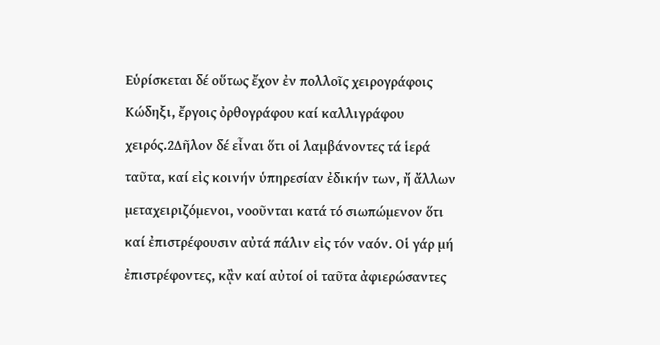Εὑρίσκεται δέ οὕτως ἔχον ἐν πολλοῖς χειρογράφοις Κώδηξι, ἔργοις ὀρθογράφου καί καλλιγράφου χειρός.2Δῆλον δέ εἶναι ὅτι οἱ λαμβάνοντες τά ἱερά ταῦτα, καί εἰς κοινήν ὑπηρεσίαν ἐδικήν των, ἤ ἄλλων μεταχειριζόμενοι, νοοῦνται κατά τό σιωπώμενον ὅτι καί ἐπιστρέφουσιν αὐτά πάλιν εἰς τόν ναόν. Οἱ γάρ μή ἐπιστρέφοντες, κᾂν καί αὐτοί οἱ ταῦτα ἀφιερώσαντες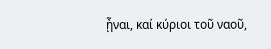ᾖναι, καί κύριοι τοῦ ναοῦ,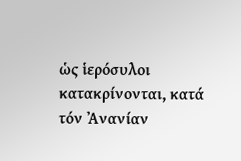ὡς ἱερόσυλοι κατακρίνονται, κατά τόν Ἀνανίαν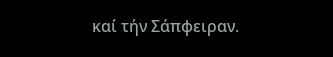καί τήν Σάπφειραν.